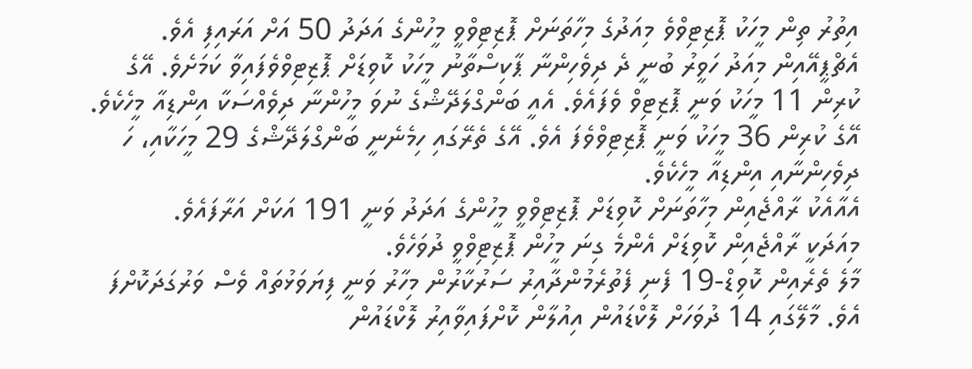އިތުރު ތިން މީހަކު ޕޮޒިޓިވްވެ މިއަދުގެ މިހާތަނަށް ޕޮޒިޓިވްވީ މީހުންގެ އަދަދު 50 އަށް އަރައިފި އެވެ.
އެޗްޕީއޭއިން މިއަދު ހަވީރު ބުނީ ދެ ދިވެހިންނާ ޕާކިސްތާނު މީހަކު ކޮވިޑަށް ޕޮޒިޓިވްވެފައިވާ ކަމަށެވެ. އޭގެ ކުރިން 11 މީހަކު ވަނީ ޕޮޒިޓިވް ވެފައެވެ. އެއީ ބަންގްލަދޭޝްގެ ނުވަ މީހުންނާ ދިވެއްސަކާ އިންޑިއާ މީހެކެވެ.
އޭގެ ކުރިން 36 މީހަކު ވަނީ ޕޮޒިޓިވްވެފަ އެވެ. އޭގެ ތެރޭގައި ހިމެނެނީ ބަންގްލަދޭޝްގެ 29 މީހަކާއި، ހަ ދިވެހިންނާއި އިންޑިއާ މީހެކެވެ.
އެއާއެކު ރާއްޖެއިން މިހާތަނަށް ކޮވިޑަށް ޕޮޒިޓިވްވީ މީހުންގެ އަދަދު ވަނީ 191 އަކަށް އަރާފައެވެ.
މިއަދަކީ ރާއްޖެއިން ކޮވިޑަށް އެންމެ ގިނަ މީހުން ޕޮޒިޓިވްވީ ދުވަހެވެ.
މާލެ ތެރެއިން ކޮވިޑް-19 ފެނި ފެތުރެމުންދާއިރު ސަރުކާރުން މިހާރު ވަނީ ފިޔަވަޅުތައް ވެސް ވަރުގަދަކޮށްފަ އެވެ. މާލޭގައި 14 ދުވަހަށް ލޮކްޑައުން އިއުލާން ކޮށްފައިވާއިރު ލޮކްޑައުން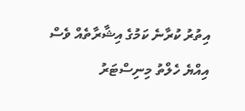އިތުރު ކުރާނެ ކަމުގެ އިޝާރާތެއް ވެސް އިއްޔެ ހެލްތު މިނިސްޓަރު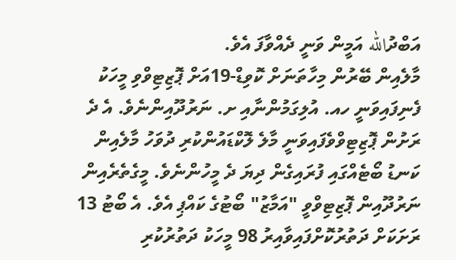އަބްދުالله އަމީން ވަނީ ދެއްވާފަ އެވެ.
މާލެއިން ބޭރުން މިހާތަނަށް ކޮވިޑް-19އަށް ޕޮޒިޓިވްވި މީހަކު ފެނިފައިވަނީ ހއ. އުލިގަމުންނާއި ށ. ނަރުދޫއިންނެވެ. އެ ދެ ރަށުން ޕޮޒިޓިވްވެފައިވަނީ މާލެ ލޮކްޑައުންކުރި ދުވަހު މާލެއިން ކަނޑު ބޯޓެއްގައި ފުރައިގެން ދިޔަ ދެ މީހުންނެވެ. މީގެތެރެއިން ނަރުދޫއިން ޕޮޒިޓިވްވީ "އަމާޒު" ބޯޓުގެ ކައްޕި އެވެ. އެ ބޯޓު 13 ރަށަކަށް ދަތުރުކޮށްފައިވާއިރު 98 މީހަކު ދަތުރުކުރި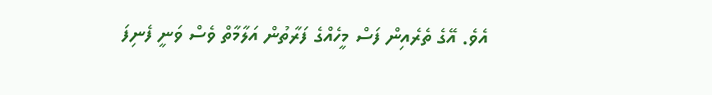އެވެ. އޭގެ ތެރެއިން ފަސް މީހެއްގެ ފަރާތުން އަލާމާތް ވެސް ވަނީ ފެނިފަ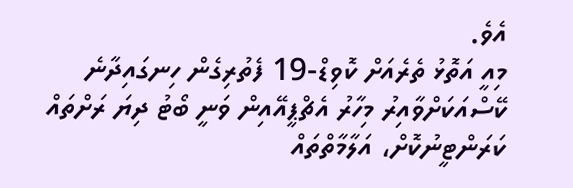އެވެ.
މިއީ އަތޮޅު ތެރެއަށް ކޮވިޑް-19 ފެތުރިގެން ހިނގައިދާނެ ކޭސްއަކަށްވާއިރު މިހާރު އެޗްޕީއޭއިން ވަނީ ބޯޓު ދިޔަ ރަށްތައް ކަރަންޓީނުކޮށް، އަލާމާތްތައް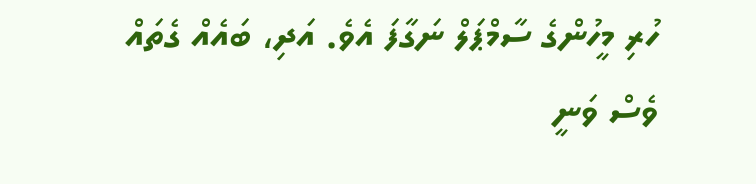ހުރި މީހުންގެ ސާމްޕަލް ނަގާފަ އެވެ. އަދި، ބައެއް ގެތައް ވެސް ވަނީ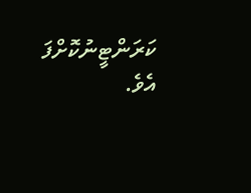ކަރަންޓީނުކޮށްފަ އެވެ.